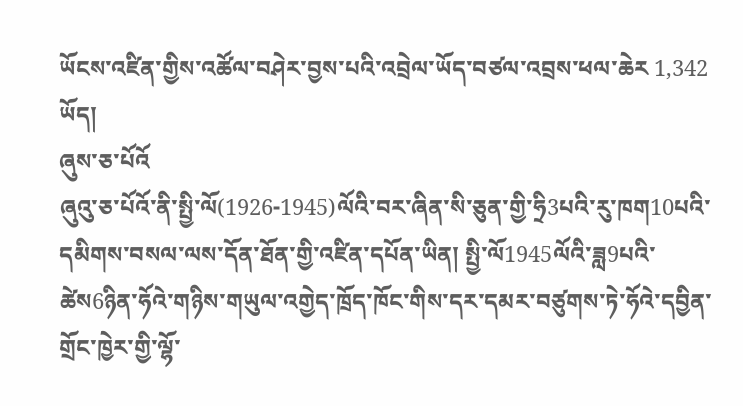ཡོངས་འཛིན་གྱིས་འཚོལ་བཤེར་བྱས་པའི་འབྲེལ་ཡོད་བཙལ་འབྲས་ཕལ་ཆེར 1,342 ཡོད།
ཞུས་ཅ་པོའོ
ཞུའུ་ཅ་པོའོ་ནི་སྤྱི་ལོ(1926-1945)ལོའི་བར་ཞིན་སི་ཅུན་གྱི་ཧྲི3པའི་རུ་ཁག10པའི་དམིགས་བསལ་ལས་དོན་ཐོན་གྱི་འཛིན་དཔོན་ཡིན། སྤྱི་ལོ1945ལོའི་ཟླ9པའི་ཚེས6ཉིན་ཧོའེ་གཉིས་གཡུལ་འགྱེད་ཁྲོད་ཁོང་གིས་དར་དམར་བཙུགས་ཏེ་ཧོའེ་དབྱིན་གྲོང་ཁྱེར་གྱི་ལྷོ་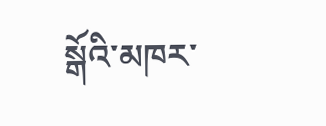སྒོའི་མཁར་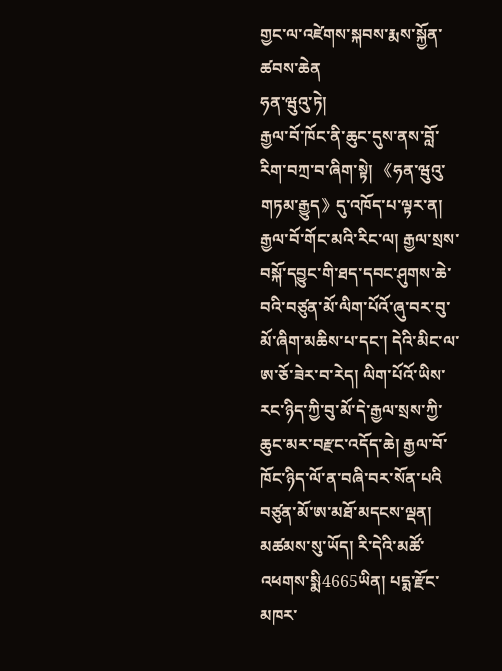གྱང་ལ་འཛེགས་སྐབས་རྨས་སྐྱོན་ཚབས་ཆེན
ཧན་ཝུའུ་ཏེ།
རྒྱལ་བོ་ཁོང་ནི་ཆུང་དུས་ནས་བློ་རིག་བཀྲ་བ་ཞིག་སྟེ། 《ཧན་ཝུའུ་གཏམ་རྒྱུད》དུ་འཁོད་པ་ལྟར་ན། རྒྱལ་བོ་གོང་མའི་རིང་ལ། རྒྱལ་སྲས་བསྐོ་དབྱུང་གི་ཐད་དབང་ཤུགས་ཆེ་བའི་བཙུན་མོ་ལིག་པོའོ་ཞུ་བར་བུ་མོ་ཞིག་མཆིས་པ་དང་། དེའི་མིང་ལ་ཨ་ཅོ་ཟེར་བ་རེད། ལིག་པོའོ་ཡིས་རང་ཉིད་ཀྱི་བུ་མོ་དེ་རྒྱལ་སྲས་ཀྱི་ཆུང་མར་བརྫང་འདོད་ཆེ། རྒྱལ་བོ་ཁོང་ཉིད་ལོ་ན་བཞི་བར་སོན་པའི
བཙུན་མོ་ཨ་མཐོ་མདངས་ལྡན།
མཚམས་སུ་ཡོད། རི་དེའི་མཚོ་འཕགས་སྨི4665ཡིན། པདྨ་རྫོང་མཁར་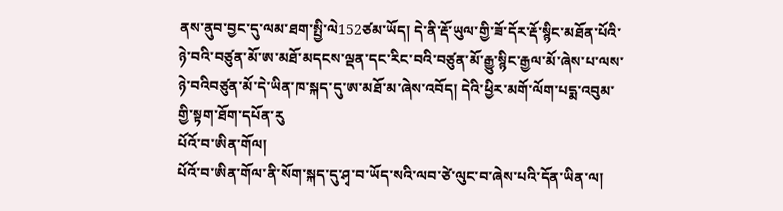ནས་ནུབ་བྱང་དུ་ལམ་ཐག་སྤྱི་ལེ152ཙམ་ཡོད། དེ་ནི་རྡོ་ཡུལ་གྱི་ཟོ་དོར་རྡོ་སྙིང་མཐོན་པོའི་ཉེ་བའི་བཙུན་མོ་ཨ་མཐོ་མདངས་ལྡན་དང་རིང་བའི་བཙུན་མོ་རྒྱུ་སྙིང་རྒྱལ་མོ་ཞེས་པ་ལས་ཉེ་བའིབཙུན་མོ་དེ་ཡིན་ཁ་སྐད་དུ་ཨ་མཐོ་མ་ཞེས་འབོད། དེའི་ཕྱིར་མགོ་ལོག་པདྨ་འབུམ་གྱི་སྟག་ཐོག་དཔོན་རུ
པོའོ་བ་ཨིན་གོལ།
པོའོ་བ་ཨིན་གོལ་ནི་སོག་སྐད་དུ་ཤྭ་བ་ཡོད་སའི་ལབ་ཙེ་ལུང་བ་ཞེས་པའི་དོན་ཡིན་ལ།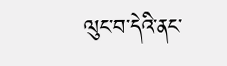ལུང་བ་དེའི་ནང་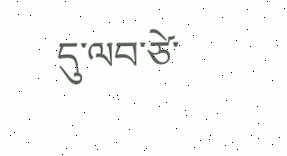དུ་ལབ་ཙེ་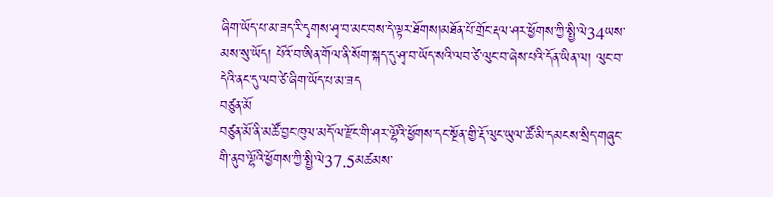ཞིག་ཡོད་པ་མ་ཟད་རི་དྭགས་ཤྭ་བ་མང་བས་དེ་ལྟར་ཐོགས།མཐོན་པོ་གྲོང་རྡལ་ཤར་ཕྱོགས་ཀྱི་སྤྱི་ལེ34ཡས་མས་སུ་ཡོད། པོའོ་བ་ཨིན་གོལ་ནི་སོག་སྐད་དུ་ཤྭ་བ་ཡོད་སའི་ལབ་ཙེ་ལུང་བ་ཞེས་པའི་དོན་ཡིན་ལ། ལུང་བ་དེའི་ནང་དུ་ལབ་ཙེ་ཞིག་ཡོད་པ་མ་ཟད
བཙུན་མོ
བཙུན་མོ་ནི་མཚོ་བྱང་ཁུལ་མདོ་ལ་རྫོང་གི་ཤར་ལྷོའི་ཕྱོགས་དང་སྔོན་གྱི་རྡོ་ལུང་ཡུལ་ཚོ་མི་དམངས་སྲིད་གཞུང་གི་ནུབ་ལྷོའི་ཕྱོགས་ཀྱི་སྤྱི་ལེ37.5མཚམས་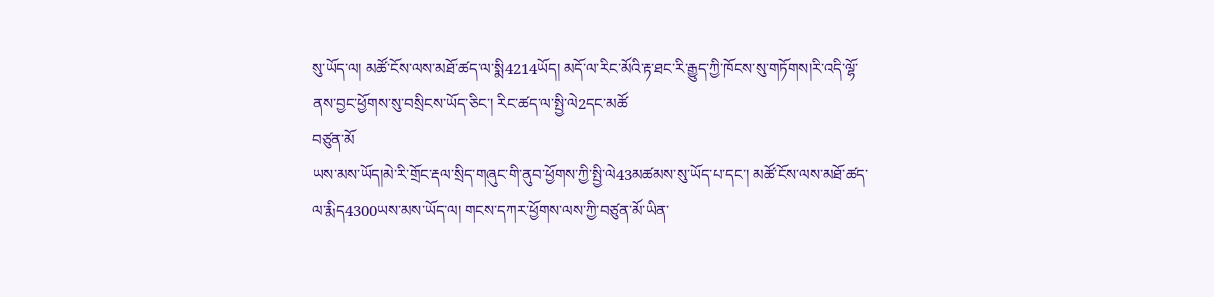སུ་ཡོད་ལ། མཚོ་ངོས་ལས་མཐོ་ཚད་ལ་སྨི4214ཡོད། མདོ་ལ་རིང་མོའི་རྟ་ཐང་རི་རྒྱུད་ཀྱི་ཁོངས་སུ་གཏོགས།རི་འདི་ལྷོ་ནས་བྱང་ཕྱོགས་སུ་བསྲིངས་ཡོད་ཅིང་། རིང་ཚད་ལ་སྤྱི་ལེ2དང་མཚོ
བཙུན་མོ
ཡས་མས་ཡོད།མེ་རི་གྲོང་རྡལ་སྲིད་གཞུང་གི་ནུབ་ཕྱོགས་ཀྱི་སྤྱི་ལེ43མཚམས་སུ་ཡོད་པ་དང་། མཚོ་ངོས་ལས་མཐོ་ཚད་ལ་རྨིད4300ཡས་མས་ཡོད་ལ། གངས་དཀར་ཕྱོགས་ལས་ཀྱི་བཙུན་མོ་ཡིན་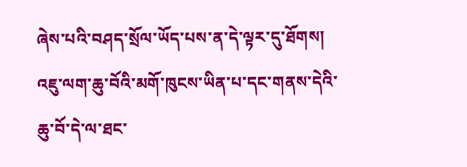ཞེས་པའི་བཤད་སྲོལ་ཡོད་པས་ན་དེ་ལྟར་དུ་ཐོགས། འཇུ་ལག་ཆུ་བོའི་མགོ་ཁུངས་ཡིན་པ་དང་གནས་དེའི་ཆུ་བོ་དེ་ལ་ཐང་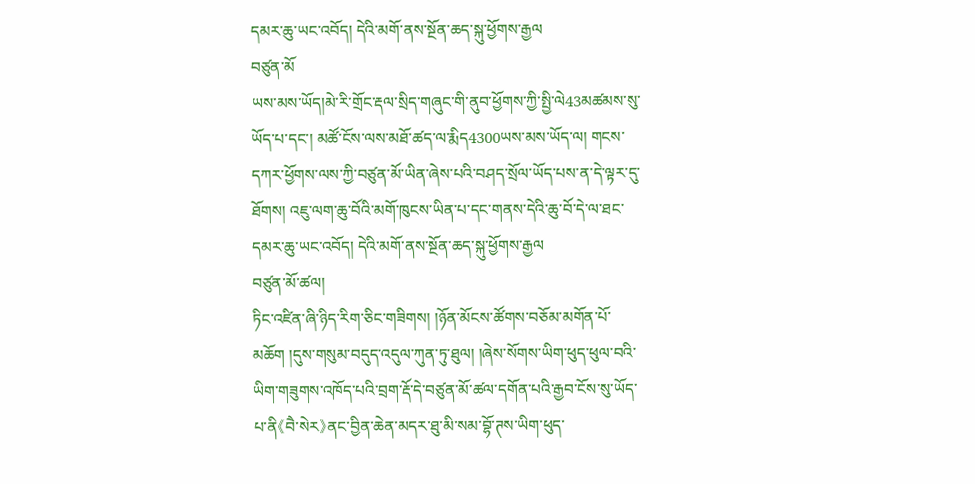དམར་ཆུ་ཡང་འབོད། དེའི་མགོ་ནས་སྔོན་ཆད་སྐུ་ཕྱོགས་རྒྱལ
བཙུན་མོ
ཡས་མས་ཡོད།མེ་རི་གྲོང་རྡལ་སྲིད་གཞུང་གི་ནུབ་ཕྱོགས་ཀྱི་སྤྱི་ལེ43མཚམས་སུ་ཡོད་པ་དང་། མཚོ་ངོས་ལས་མཐོ་ཚད་ལ་རྨིད4300ཡས་མས་ཡོད་ལ། གངས་དཀར་ཕྱོགས་ལས་ཀྱི་བཙུན་མོ་ཡིན་ཞེས་པའི་བཤད་སྲོལ་ཡོད་པས་ན་དེ་ལྟར་དུ་ཐོགས། འཇུ་ལག་ཆུ་བོའི་མགོ་ཁུངས་ཡིན་པ་དང་གནས་དེའི་ཆུ་བོ་དེ་ལ་ཐང་དམར་ཆུ་ཡང་འབོད། དེའི་མགོ་ནས་སྔོན་ཆད་སྐུ་ཕྱོགས་རྒྱལ
བཙུན་མོ་ཚལ།
ཏིང་འཛིན་ཞི་ཉིད་རིག་ཅིང་གཟིགས། །ཉོན་མོངས་ཚོགས་བཅོམ་མགོན་པོ་མཆོག །དུས་གསུམ་བདུད་འདུལ་ཀུན་ཏུ་ཐུལ། །ཞེས་སོགས་ཡིག་ཕུད་ཕུལ་བའི་ཡིག་གཟུགས་འཁོད་པའི་བྲག་རྡོ་དེ་བཙུན་མོ་ཚལ་དགོན་པའི་རྒྱབ་ངོས་སུ་ཡོད་པ་ནི《བཻ་སེར》ནང་བྱིན་ཆེན་མདར་ཐུ་མི་སམ་བྷོ་ཊས་ཡིག་ཕུད་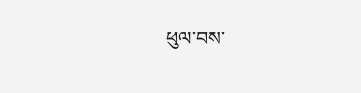ཕུལ་བས་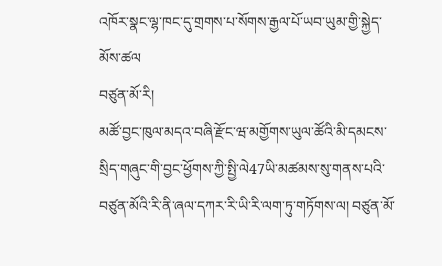འཁོར་སྣང་ལྷ་ཁང་དུ་གྲགས་པ་སོགས་རྒྱལ་པོ་ཡབ་ཡུམ་གྱི་སྐྱེད་མོས་ཚལ
བཙུན་མོ་རི།
མཚོ་བྱང་ཁུལ་མདའ་བཞི་རྫོང་ཝ་མགྱོགས་ཡུལ་ཚོའི་མི་དམངས་སྲིད་གཞུང་གི་བྱང་ཕྱོགས་ཀྱི་སྤྱི་ལེ47ཡི་མཚམས་སུ་གནས་པའི་བཙུན་མོའི་རི་ནི་ཞལ་དཀར་རི་ཡི་རི་ལག་ཏུ་གཏོགས་ལ། བཙུན་མོ་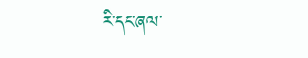རི་དང་ཞལ་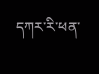དཀར་རི་ཕན་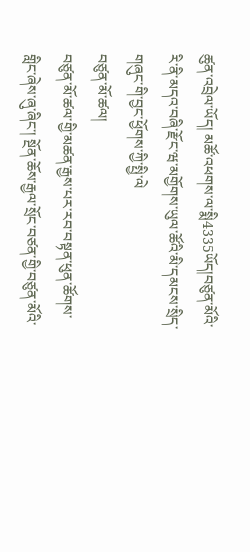ཚུན་འབྲེལ་ཡོད། མཚོ་འཕགས་ལ་སྨི4335ཡོད།བཙུན་མོའི་རི་ནི་མདའ་བཞི་རྫོང་ཝ་མགྱོགས་ཡུལ་ཚོའི་མི་དམངས་སྲིད་གཞུང་གི་བྱང་ཕྱོགས་ཀྱི་སྤྱི་ལེ
བཙུན་མོ་ཚལ།
བཙུན་མོ་ཚལ་གྱི་མཚན་རྒྱས་པར་རབ་བསྟན་ཕུན་ཚོགས་གླིང་ཞེས་ཞུ་ཞིང་། སྔོན་ཆོས་རྒྱལ་སྲོང་བཙན་གྱི་བཙུན་མོའི་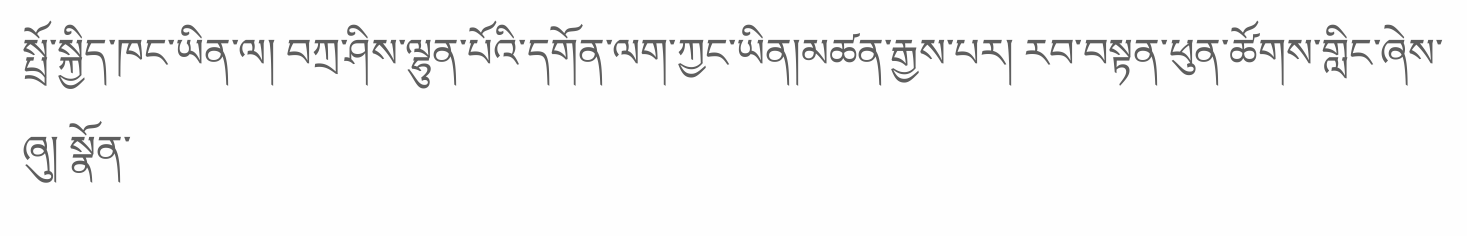སྤྲོ་སྐྱིད་ཁང་ཡིན་ལ། བཀྲ་ཤིས་ལྷུན་པོའི་དགོན་ལག་ཀྱང་ཡིན།མཚན་རྒྱས་པར། རབ་བསྟན་ཕུན་ཚོགས་གླིང་ཞེས་ཞུ། སྣོན་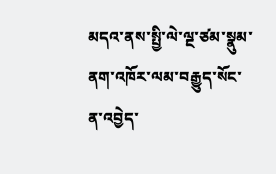མདའ་ནས་སྤྱི་ལེ་ལྔ་ཙམ་སྣུམ་ནག་འཁོར་ལམ་བརྒྱུད་སོང་ན་འབྱེད་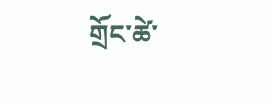གྲོང་ཚེ་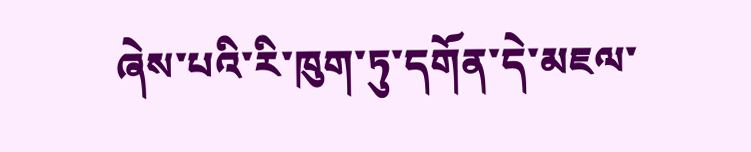ཞེས་པའི་རི་ཁུག་ཏུ་དགོན་དེ་མཇལ་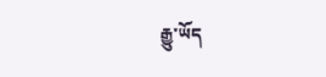རྒྱུ་ཡོད